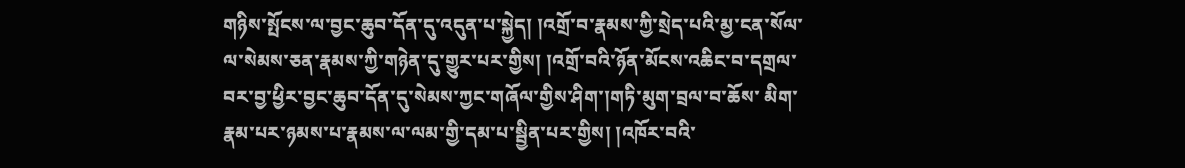གཉིས་སྤོངས་ལ་བྱང་ཆུབ་དོན་དུ་འདུན་པ་སྐྱེད། །འགྲོ་བ་རྣམས་ཀྱི་སྲེད་པའི་མྱ་ངན་སོལ་ལ་སེམས་ཅན་རྣམས་ཀྱི་གཉེན་དུ་གྱུར་པར་གྱིས། །འགྲོ་བའི་ཉོན་མོངས་འཆིང་བ་དགྲལ་བར་བྱ་ཕྱིར་བྱང་ཆུབ་དོན་དུ་སེམས་ཀྱང་གཞོལ་གྱིས་ཤིག་།གཏི་མུག་བྲལ་བ་ཆོས་ མིག་རྣམ་པར་ཉམས་པ་རྣམས་ལ་ལམ་གྱི་དམ་པ་སྦྱིན་པར་གྱིས། །འཁོར་བའི་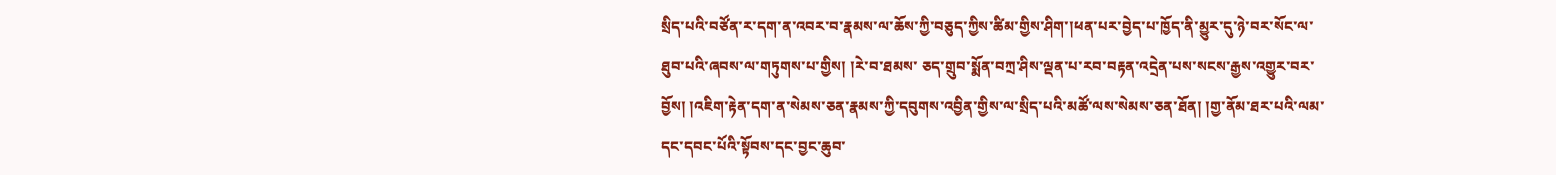སྲིད་པའི་བཙོན་ར་དག་ན་འབར་བ་རྣམས་ལ་ཆོས་ཀྱི་བཅུད་ཀྱིས་ཚིམ་གྱིས་ཤིག་།ཕན་པར་བྱེད་པ་ཁྱོད་ནི་མྱུར་དུ་ཉེ་བར་སོང་ལ་ཐུབ་པའི་ཞབས་ལ་གཏུགས་པ་གྱིས། །རེ་བ་ཐམས་ ཅད་གྲུབ་སྨོན་བཀྲ་ཤིས་ལྡན་པ་རབ་བརྟན་འདྲེན་པས་སངས་རྒྱས་འགྱུར་བར་བྱོས། །འཇིག་རྟེན་དག་ན་སེམས་ཅན་རྣམས་ཀྱི་དབུགས་འབྱིན་གྱིས་ལ་སྲིད་པའི་མཚོ་ལས་སེམས་ཅན་ཐོན། །གྱ་ནོམ་ཐར་པའི་ལམ་དང་དབང་པོའི་སྟོབས་དང་བྱང་ཆུབ་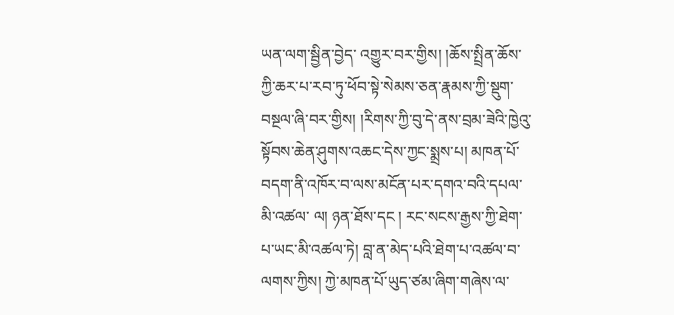ཡན་ལག་སྦྱིན་བྱེད་ འགྱུར་བར་གྱིས། །ཆོས་སྤྲིན་ཆོས་ཀྱི་ཆར་པ་རབ་ཏུ་ཕོབ་སྟེ་སེམས་ཅན་རྣམས་ཀྱི་སྡུག་བསྔལ་ཞི་བར་གྱིས། །རིགས་ཀྱི་བུ་དེ་ནས་བྲམ་ཟེའི་ཁྱེའུ་སྟོབས་ཆེན་ཤུགས་འཆང་དེས་ཀྱང་སྨྲས་པ། མཁན་པོ་བདག་ནི་འཁོར་བ་ལས་མངོན་པར་དགའ་བའི་དཔལ་མི་འཚལ་ ལ། ཉན་ཐོས་དང ། རང་སངས་རྒྱས་ཀྱི་ཐེག་པ་ཡང་མི་འཚལ་ཏེ། བླ་ན་མེད་པའི་ཐེག་པ་འཚལ་བ་ལགས་ཀྱིས། ཀྱེ་མཁན་པོ་ཡུད་ཙམ་ཞིག་གཞེས་ལ་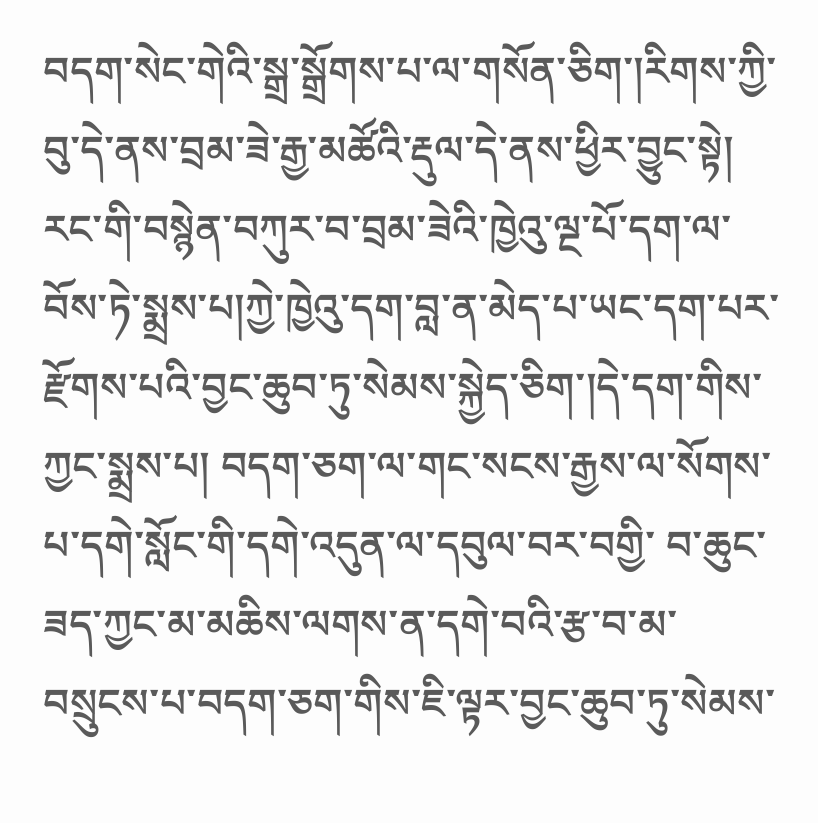བདག་སེང་གེའི་སྒྲ་སྒྲོགས་པ་ལ་གསོན་ཅིག་།རིགས་ཀྱི་བུ་དེ་ནས་བྲམ་ཟེ་རྒྱ་མཚོའི་རྡུལ་དེ་ནས་ཕྱིར་བྱུང་སྟེ། རང་གི་བསྙེན་བཀུར་བ་བྲམ་ཟེའི་ཁྱེའུ་ལྔ་པོ་དག་ལ་བོས་ཏེ་སྨྲས་པ།ཀྱེ་ཁྱེའུ་དག་བླ་ན་མེད་པ་ཡང་དག་པར་རྫོགས་པའི་བྱང་ཆུབ་ཏུ་སེམས་སྐྱེད་ཅིག་།དེ་དག་གིས་ཀྱང་སྨྲས་པ། བདག་ཅག་ལ་གང་སངས་རྒྱས་ལ་སོགས་པ་དགེ་སློང་གི་དགེ་འདུན་ལ་དབུལ་བར་བགྱི་ བ་ཆུང་ཟད་ཀྱང་མ་མཆིས་ལགས་ན་དགེ་བའི་རྩ་བ་མ་བསྲུངས་པ་བདག་ཅག་གིས་ཇི་ལྟར་བྱང་ཆུབ་ཏུ་སེམས་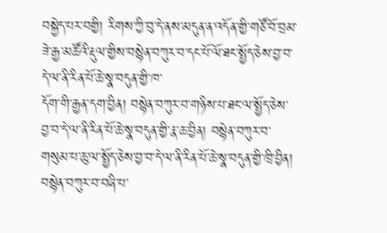བསྐྱེད་པར་བགྱི། རིགས་ཀྱི་བུ་དེ་ནས་མདུན་ན་འདོན་གྱི་གཙོ་བོ་བྲམ་ཟེ་རྒྱ་མཚོའི་རྡུལ་གྱིས་བསྙེན་བཀུར་བ་དང་པོ་ལོ་ཐང་སྤྱོད་ཅེས་བྱ་བ་དེ་ལ་ནི་རིན་པོ་ཆེ་སྣ་བདུན་གྱི་ཁ་
དོག་གི་རྒྱན་དག་བྱིན། བསྙེན་བཀུར་བ་གཉིས་པ་ཐང་ལ་སྤྱོད་ཅེས་བྱ་བ་དེ་ལ་ནི་རིན་པོ་ཆེ་སྣ་བདུན་གྱི་རྣ་ཆ་བྱིན། བསྙེན་བཀུར་བ་གསུམ་པ་ཆུ་ལ་སྤྱོད་ཅེས་བྱ་བ་དེ་ལ་ནི་རིན་པོ་ཆེ་སྣ་བདུན་གྱི་ཁྲི་བྱིན། བསྙེན་བཀུར་བ་བཞི་པ་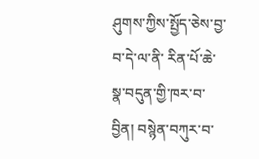ཤུགས་ཀྱིས་སྤྱོད་ཅེས་བྱ་བ་དེ་ལ་ནི་ རིན་པོ་ཆེ་སྣ་བདུན་གྱི་ཁར་བ་བྱིན། བསྙེན་བཀུར་བ་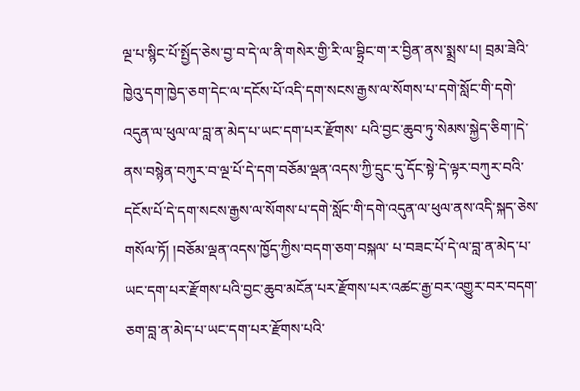ལྔ་པ་སྙིང་པོ་སྤྱོད་ཅེས་བྱ་བ་དེ་ལ་ནི་གསེར་གྱི་རི་ལ་བྷྲིང་ག་ར་བྱིན་ནས་སྨྲས་པ། བྲམ་ཟེའི་ཁྱེའུ་དག་ཁྱེད་ཅག་དེང་ལ་དངོས་པོ་འདི་དག་སངས་རྒྱས་ལ་སོགས་པ་དགེ་སློང་གི་དགེ་འདུན་ལ་ཕུལ་ལ་བླ་ན་མེད་པ་ཡང་དག་པར་རྫོགས་ པའི་བྱང་ཆུབ་ཏུ་སེམས་སྐྱེད་ཅིག་།དེ་ནས་བསྙེན་བཀུར་བ་ལྔ་པོ་དེ་དག་བཅོམ་ལྡན་འདས་ཀྱི་དྲུང་དུ་དོང་སྟེ་དེ་ལྟར་བཀུར་བའི་དངོས་པོ་དེ་དག་སངས་རྒྱས་ལ་སོགས་པ་དགེ་སློང་གི་དགེ་འདུན་ལ་ཕུལ་ནས་འདི་སྐད་ཅེས་གསོལ་ཏོ། །བཅོམ་ལྡན་འདས་ཁྱོད་ཀྱིས་བདག་ཅག་བསྐལ་ པ་བཟང་པོ་དེ་ལ་བླ་ན་མེད་པ་ཡང་དག་པར་རྫོགས་པའི་བྱང་ཆུབ་མངོན་པར་རྫོགས་པར་འཚང་རྒྱ་བར་འགྱུར་བར་བདག་ཅག་བླ་ན་མེད་པ་ཡང་དག་པར་རྫོགས་པའི་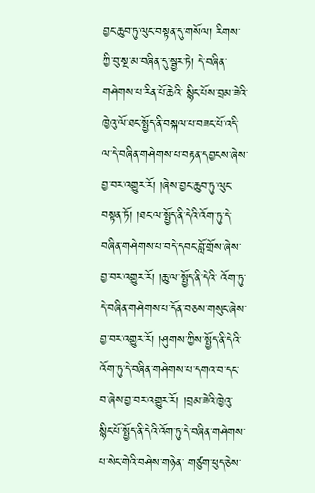བྱང་ཆུབ་ཏུ་ལུང་བསྟན་དུ་གསོལ། རིགས་ཀྱི་བུ་སྔ་མ་བཞིན་དུ་སྦྱར་ཏེ། དེ་བཞིན་གཤེགས་པ་རིན་པོ་ཆེའི་ སྙིང་པོས་བྲམ་ཟེའི་ཁྱེའུ་ལོ་ཐང་སྤྱོད་ནི་བསྐལ་པ་བཟང་པོ་འདི་ལ་དེ་བཞིན་གཤེགས་པ་བརྟན་དབྱངས་ཞེས་བྱ་བར་འགྱུར་རོ། །ཞེས་བྱང་ཆུབ་ཏུ་ལུང་བསྟན་ཏོ། །ཐང་ལ་སྤྱོད་ནི་དེའི་འོག་ཏུ་དེ་བཞིན་གཤེགས་པ་བདེ་དབང་བློ་གྲོས་ཞེས་བྱ་བར་འགྱུར་རོ། །ཆུ་ལ་སྤྱོད་ནི་དེའི་ འོག་ཏུ་དེ་བཞིན་གཤེགས་པ་དོན་བཅས་གསུང་ཞེས་བྱ་བར་འགྱུར་རོ། །ཤུགས་ཀྱིས་སྤྱོད་ནི་དེའི་འོག་ཏུ་དེ་བཞིན་གཤེགས་པ་དགའ་བ་དང་བ་ཞེས་བྱ་བར་འགྱུར་རོ། །བྲམ་ཟེའི་ཁྱེའུ་སྙིང་པོ་སྤྱོད་ནི་དེའི་འོག་ཏུ་དེ་བཞིན་གཤེགས་པ་སེང་གེའི་བཤེས་གཉེན་ གཙུག་ཕུད་ཅེས་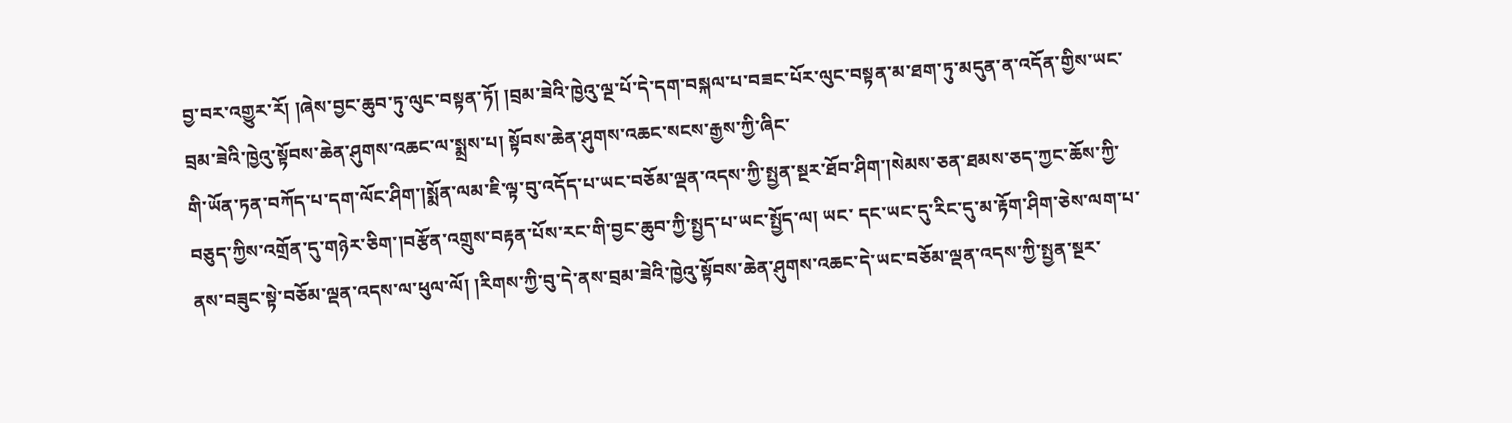བྱ་བར་འགྱུར་རོ། །ཞེས་བྱང་ཆུབ་ཏུ་ལུང་བསྟན་ཏོ། །བྲམ་ཟེའི་ཁྱེའུ་ལྔ་པོ་དེ་དག་བསྐལ་པ་བཟང་པོར་ལུང་བསྟན་མ་ཐག་ཏུ་མདུན་ན་འདོན་གྱིས་ཡང་བྲམ་ཟེའི་ཁྱེའུ་སྟོབས་ཆེན་ཤུགས་འཆང་ལ་སྨྲས་པ། སྟོབས་ཆེན་ཤུགས་འཆང་སངས་རྒྱས་ཀྱི་ཞིང་
གི་ཡོན་ཏན་བཀོད་པ་དག་ལོང་ཤིག་།སྨོན་ལམ་ཇི་ལྟ་བུ་འདོད་པ་ཡང་བཅོམ་ལྡན་འདས་ཀྱི་སྤྱན་སྔར་ཐོབ་ཤིག་།སེམས་ཅན་ཐམས་ཅད་ཀྱང་ཆོས་ཀྱི་བཅུད་ཀྱིས་འགྲོན་དུ་གཉེར་ཅིག་།བརྩོན་འགྲུས་བརྟན་པོས་རང་གི་བྱང་ཆུབ་ཀྱི་སྤྱད་པ་ཡང་སྤྱོད་ལ། ཡང་ དང་ཡང་དུ་རིང་དུ་མ་རྟོག་ཤིག་ཅེས་ལག་པ་ནས་བཟུང་སྟེ་བཅོམ་ལྡན་འདས་ལ་ཕུལ་ལོ། །རིགས་ཀྱི་བུ་དེ་ནས་བྲམ་ཟེའི་ཁྱེའུ་སྟོབས་ཆེན་ཤུགས་འཆང་དེ་ཡང་བཅོམ་ལྡན་འདས་ཀྱི་སྤྱན་སྔར་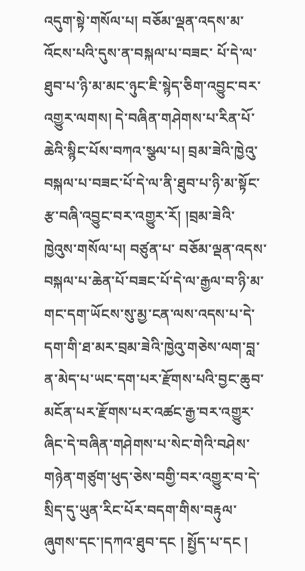འདུག་སྟེ་གསོལ་པ། བཅོམ་ལྡན་འདས་མ་འོངས་པའི་དུས་ན་བསྐལ་པ་བཟང་ པོ་དེ་ལ་ཐུབ་པ་ཉི་མ་མང་ཉུང་ཇི་སྙེད་ཅིག་འབྱུང་བར་འགྱུར་ལགས། དེ་བཞིན་གཤེགས་པ་རིན་པོ་ཆེའི་སྙིང་པོས་བཀའ་སྩལ་པ། བྲམ་ཟེའི་ཁྱེའུ་བསྐལ་པ་བཟང་པོ་དེ་ལ་ནི་ཐུབ་པ་ཉི་མ་སྟོང་རྩ་བཞི་འབྱུང་བར་འགྱུར་རོ། །བྲམ་ཟེའི་ཁྱེའུས་གསོལ་པ། བཙུན་པ་ བཅོམ་ལྡན་འདས་བསྐལ་པ་ཆེན་པོ་བཟང་པོ་དེ་ལ་རྒྱལ་བ་ཉི་མ་གང་དག་ཡོངས་སུ་མྱ་ངན་ལས་འདས་པ་དེ་དག་གི་ཐ་མར་བྲམ་ཟེའི་ཁྱེའུ་གཅེས་ལག་བླ་ན་མེད་པ་ཡང་དག་པར་རྫོགས་པའི་བྱང་ཆུབ་མངོན་པར་རྫོགས་པར་འཚང་རྒྱ་བར་འགྱུར་ཞིང་དེ་བཞིན་གཤེགས་པ་སེང་གེའི་བཤེས་ གཉེན་གཙུག་ཕུད་ཅེས་བགྱི་བར་འགྱུར་བ་དེ་སྲིད་དུ་ཡུན་རིང་པོར་བདག་གིས་བརྟུལ་ཞུགས་དང་།དཀའ་ཐུབ་དང ། སྤྱོད་པ་དང །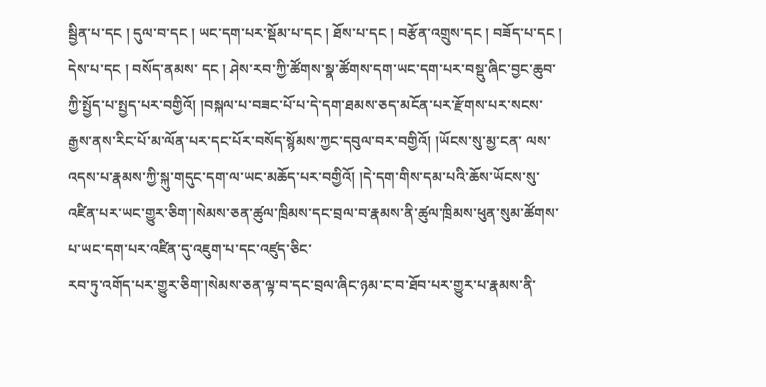སྦྱིན་པ་དང ། དུལ་བ་དང ། ཡང་དག་པར་སྡོམ་པ་དང ། ཐོས་པ་དང ། བརྩོན་འགྲུས་དང ། བཟོད་པ་དང ། དེས་པ་དང ། བསོད་ནམས་ དང ། ཤེས་རབ་ཀྱི་ཚོགས་སྣ་ཚོགས་དག་ཡང་དག་པར་བསྡུ་ཞིང་བྱང་ཆུབ་ཀྱི་སྤྱོད་པ་སྤྱད་པར་བགྱིའོ། །བསྐལ་པ་བཟང་པོ་པ་དེ་དག་ཐམས་ཅད་མངོན་པར་རྫོགས་པར་སངས་རྒྱས་ནས་རིང་པོ་མ་ལོན་པར་དང་པོར་བསོད་སྙོམས་ཀྱང་དབུལ་བར་བགྱིའོ། །ཡོངས་སུ་མྱ་ངན་ ལས་འདས་པ་རྣམས་ཀྱི་སྐུ་གདུང་དག་ལ་ཡང་མཆོད་པར་བགྱིའོ། །དེ་དག་གིས་དམ་པའི་ཆོས་ཡོངས་སུ་འཛིན་པར་ཡང་གྱུར་ཅིག་།སེམས་ཅན་ཚུལ་ཁྲིམས་དང་བྲལ་བ་རྣམས་ནི་ཚུལ་ཁྲིམས་ཕུན་སུམ་ཚོགས་པ་ཡང་དག་པར་འཛིན་དུ་འཇུག་པ་དང་འཛུད་ཅིང་
རབ་ཏུ་འགོད་པར་གྱུར་ཅིག་།སེམས་ཅན་ལྟ་བ་དང་བྲལ་ཞིང་ཉམ་ང་བ་ཐོབ་པར་གྱུར་པ་རྣམས་ནི་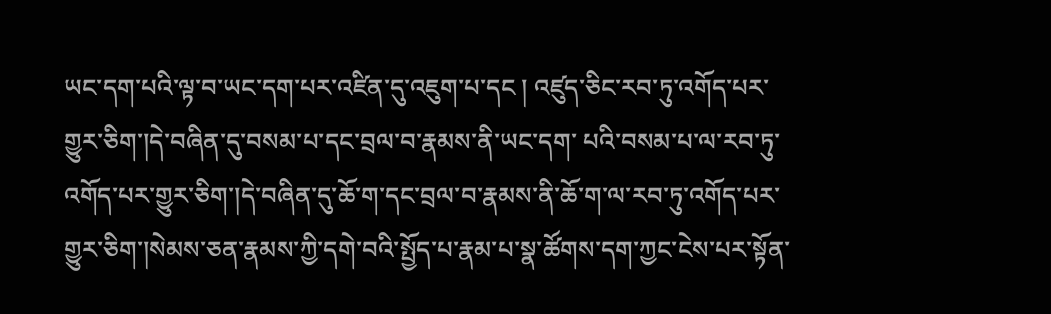ཡང་དག་པའི་ལྟ་བ་ཡང་དག་པར་འཛིན་དུ་འཇུག་པ་དང ། འཛུད་ཅིང་རབ་ཏུ་འགོད་པར་གྱུར་ཅིག་།དེ་བཞིན་དུ་བསམ་པ་དང་བྲལ་བ་རྣམས་ནི་ཡང་དག་ པའི་བསམ་པ་ལ་རབ་ཏུ་འགོད་པར་གྱུར་ཅིག་།དེ་བཞིན་དུ་ཆོ་ག་དང་བྲལ་བ་རྣམས་ནི་ཆོ་ག་ལ་རབ་ཏུ་འགོད་པར་གྱུར་ཅིག་།སེམས་ཅན་རྣམས་ཀྱི་དགེ་བའི་སྤྱོད་པ་རྣམ་པ་སྣ་ཚོགས་དག་ཀྱང་ངེས་པར་སྟོན་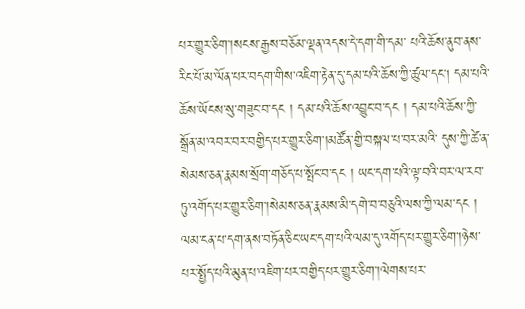པར་གྱུར་ཅིག་།སངས་རྒྱས་བཅོམ་ལྡན་འདས་དེ་དག་གི་དམ་ པའི་ཆོས་ནུབ་ནས་རིང་པོ་མ་ལོན་པར་བདག་གིས་འཇིག་རྟེན་དུ་དམ་པའི་ཆོས་ཀྱི་ཚུལ་དང། དམ་པའི་ཆོས་ཡོངས་སུ་གཟུང་བ་དང ། དམ་པའི་ཆོས་འབྱུང་བ་དང ། དམ་པའི་ཆོས་ཀྱི་སྒྲོན་མ་འབར་བར་བགྱིད་པར་གྱུར་ཅིག་།མཚོན་གྱི་བསྐལ་པ་བར་མའི་ དུས་ཀྱི་ཚེ་ན་སེམས་ཅན་རྣམས་སྲོག་གཅོད་པ་སྤོང་བ་དང ། ཡང་དག་པའི་ལྟ་བའི་བར་ལ་རབ་ཏུ་འགོད་པར་གྱུར་ཅིག་།སེམས་ཅན་རྣམས་མི་དགེ་བ་བཅུའི་ལས་ཀྱི་ལམ་དང ། ལམ་ངན་པ་དག་ནས་བཏོན་ཅིང་ཡང་དག་པའི་ལམ་དུ་འགོད་པར་གྱུར་ཅིག་།ཉེས་ པར་སྤྱོད་པའི་མུན་པ་འཇིག་པར་བགྱིད་པར་གྱུར་ཅིག་།ལེགས་པར་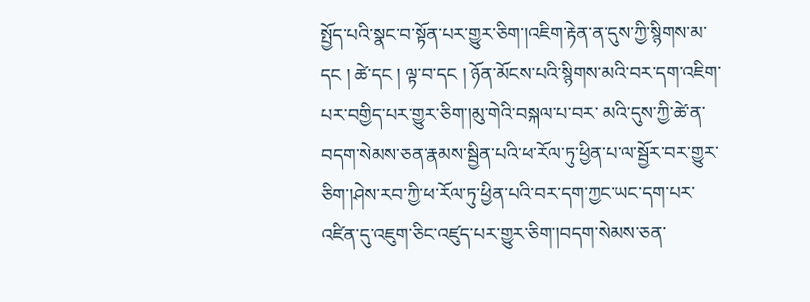སྤྱོད་པའི་སྣང་བ་སྟོན་པར་གྱུར་ཅིག་།འཇིག་རྟེན་ན་དུས་ཀྱི་སྙིགས་མ་དང ། ཚེ་དང ། ལྟ་བ་དང ། ཉོན་མོངས་པའི་སྙིགས་མའི་བར་དག་འཇིག་པར་བགྱིད་པར་གྱུར་ཅིག་།མུ་གེའི་བསྐལ་པ་བར་ མའི་དུས་ཀྱི་ཚེ་ན་བདག་སེམས་ཅན་རྣམས་སྦྱིན་པའི་ཕ་རོལ་ཏུ་ཕྱིན་པ་ལ་སྦྱོར་བར་གྱུར་ཅིག་།ཤེས་རབ་ཀྱི་ཕ་རོལ་ཏུ་ཕྱིན་པའི་བར་དག་ཀྱང་ཡང་དག་པར་འཛིན་དུ་འཇུག་ཅིང་འཛུད་པར་གྱུར་ཅིག་།བདག་སེམས་ཅན་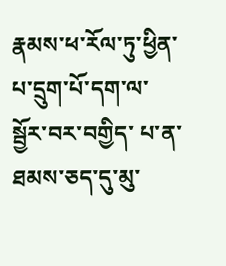རྣམས་ཕ་རོལ་ཏུ་ཕྱིན་པ་དྲུག་པོ་དག་ལ་སྦྱོར་བར་བགྱིད་ པ་ན་ཐམས་ཅད་དུ་མུ་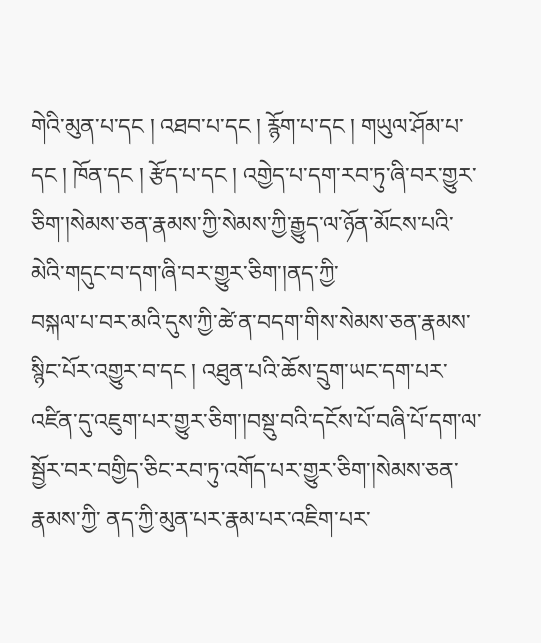གེའི་མུན་པ་དང ། འཐབ་པ་དང ། རྙོག་པ་དང ། གཡུལ་ཤོམ་པ་དང ། ཁོན་དང ། རྩོད་པ་དང ། འགྱེད་པ་དག་རབ་ཏུ་ཞི་བར་གྱུར་ཅིག་།སེམས་ཅན་རྣམས་ཀྱི་སེམས་ཀྱི་རྒྱུད་ལ་ཉོན་མོངས་པའི་མེའི་གདུང་བ་དག་ཞི་བར་གྱུར་ཅིག་།ནད་ཀྱི་
བསྐལ་པ་བར་མའི་དུས་ཀྱི་ཚེ་ན་བདག་གིས་སེམས་ཅན་རྣམས་སྙིང་པོར་འགྱུར་བ་དང ། འཐུན་པའི་ཆོས་དྲུག་ཡང་དག་པར་འཛིན་དུ་འཇུག་པར་གྱུར་ཅིག་།བསྡུ་བའི་དངོས་པོ་བཞི་པོ་དག་ལ་སྦྱོར་བར་བགྱིད་ཅིང་རབ་ཏུ་འགོད་པར་གྱུར་ཅིག་།སེམས་ཅན་རྣམས་ཀྱི་ ནད་ཀྱི་མུན་པར་རྣམ་པར་འཇིག་པར་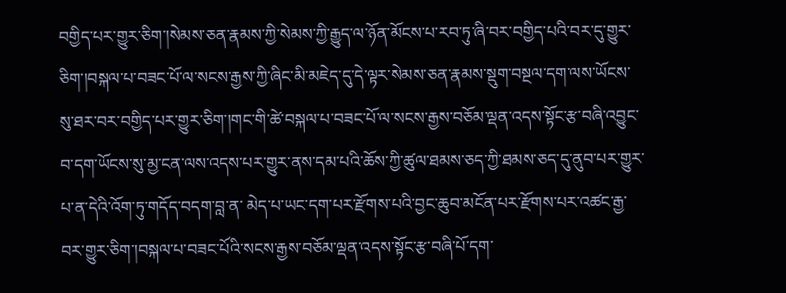བགྱིད་པར་གྱུར་ཅིག་།སེམས་ཅན་རྣམས་ཀྱི་སེམས་ཀྱི་རྒྱུད་ལ་ཉོན་མོངས་པ་རབ་ཏུ་ཞི་བར་བགྱིད་པའི་བར་དུ་གྱུར་ཅིག་།བསྐལ་པ་བཟང་པོ་ལ་སངས་རྒྱས་ཀྱི་ཞིང་མི་མཇེད་དུ་དེ་ལྟར་སེམས་ཅན་རྣམས་སྡུག་བསྔལ་དག་ལས་ཡོངས་ སུ་ཐར་བར་བགྱིད་པར་གྱུར་ཅིག་།གང་གི་ཚེ་བསྐལ་པ་བཟང་པོ་ལ་སངས་རྒྱས་བཅོམ་ལྡན་འདས་སྟོང་རྩ་བཞི་འབྱུང་བ་དག་ཡོངས་སུ་མྱ་ངན་ལས་འདས་པར་གྱུར་ནས་དམ་པའི་ཆོས་ཀྱི་ཚུལ་ཐམས་ཅད་ཀྱི་ཐམས་ཅད་དུ་ནུབ་པར་གྱུར་པ་ན་དེའི་འོག་ཏུ་གདོད་བདག་བླ་ན་ མེད་པ་ཡང་དག་པར་རྫོགས་པའི་བྱང་ཆུབ་མངོན་པར་རྫོགས་པར་འཚང་རྒྱ་བར་གྱུར་ཅིག་།བསྐལ་པ་བཟང་པོའི་སངས་རྒྱས་བཅོམ་ལྡན་འདས་སྟོང་རྩ་བཞི་པོ་དག་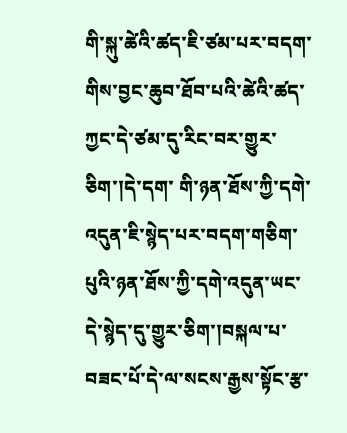གི་སྐུ་ཚེའི་ཚད་ཇི་ཙམ་པར་བདག་གིས་བྱང་ཆུབ་ཐོབ་པའི་ཚེའི་ཚད་ཀྱང་དེ་ཙམ་དུ་རིང་བར་གྱུར་ཅིག་།དེ་དག་ གི་ཉན་ཐོས་ཀྱི་དགེ་འདུན་ཇི་སྙེད་པར་བདག་གཅིག་པུའི་ཉན་ཐོས་ཀྱི་དགེ་འདུན་ཡང་དེ་སྙེད་དུ་གྱུར་ཅིག་།བསྐལ་པ་བཟང་པོ་དེ་ལ་སངས་རྒྱས་སྟོང་རྩ་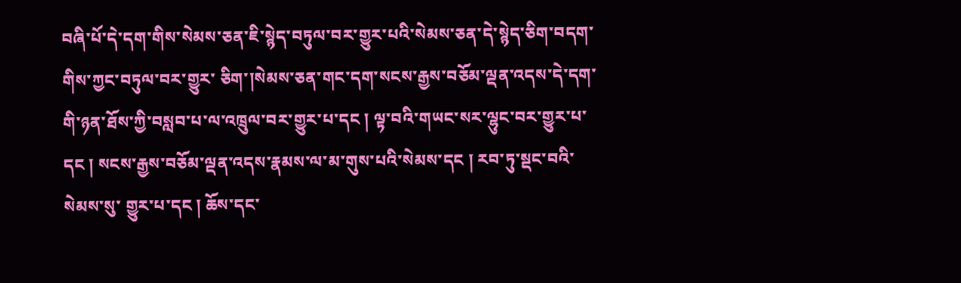བཞི་པོ་དེ་དག་གིས་སེམས་ཅན་ཇི་སྙེད་བཏུལ་བར་གྱུར་པའི་སེམས་ཅན་དེ་སྙེད་ཅིག་བདག་གིས་ཀྱང་བཏུལ་བར་གྱུར་ ཅིག་།སེམས་ཅན་གང་དག་སངས་རྒྱས་བཅོམ་ལྡན་འདས་དེ་དག་གི་ཉན་ཐོས་ཀྱི་བསླབ་པ་ལ་འཁྲུལ་བར་གྱུར་པ་དང ། ལྟ་བའི་གཡང་སར་ལྷུང་བར་གྱུར་པ་དང ། སངས་རྒྱས་བཅོམ་ལྡན་འདས་རྣམས་ལ་མ་གུས་པའི་སེམས་དང ། རབ་ཏུ་སྡང་བའི་སེམས་སུ་ གྱུར་པ་དང ། ཆོས་དང་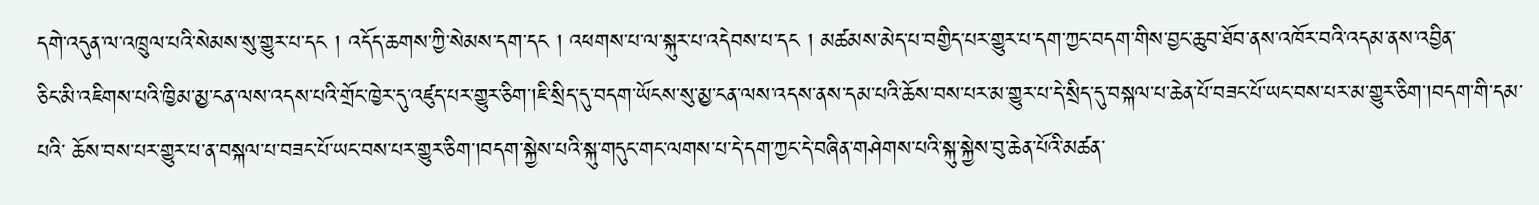དགེ་འདུན་ལ་འཁྲུལ་པའི་སེམས་སུ་གྱུར་པ་དང ། འདོད་ཆགས་ཀྱི་སེམས་དག་དང ། འཕགས་པ་ལ་སྐུར་པ་འདེབས་པ་དང ། མཚམས་མེད་པ་བགྱིད་པར་གྱུར་པ་དག་ཀྱང་བདག་གིས་བྱང་ཆུབ་ཐོབ་ནས་འཁོར་བའི་འདམ་ནས་འབྱིན་
ཅིང་མི་འཇིགས་པའི་ཁྱིམ་མྱ་ངན་ལས་འདས་པའི་གྲོང་ཁྱེར་དུ་འཛུད་པར་གྱུར་ཅིག་།ཇི་སྲིད་དུ་བདག་ཡོངས་སུ་མྱ་ངན་ལས་འདས་ནས་དམ་པའི་ཆོས་བས་པར་མ་གྱུར་པ་དེ་སྲིད་དུ་བསྐལ་པ་ཆེན་པོ་བཟང་པོ་ཡང་བས་པར་མ་གྱུར་ཅིག་།བདག་གི་དམ་པའི་ ཆོས་བས་པར་གྱུར་པ་ན་བསྐལ་པ་བཟང་པོ་ཡང་བས་པར་གྱུར་ཅིག་།བདག་སྐྱེས་པའི་སྐུ་གདུང་གང་ལགས་པ་དེ་དག་ཀྱང་དེ་བཞིན་གཤེགས་པའི་སྐུ་སྐྱེས་བུ་ཆེན་པོའི་མཚན་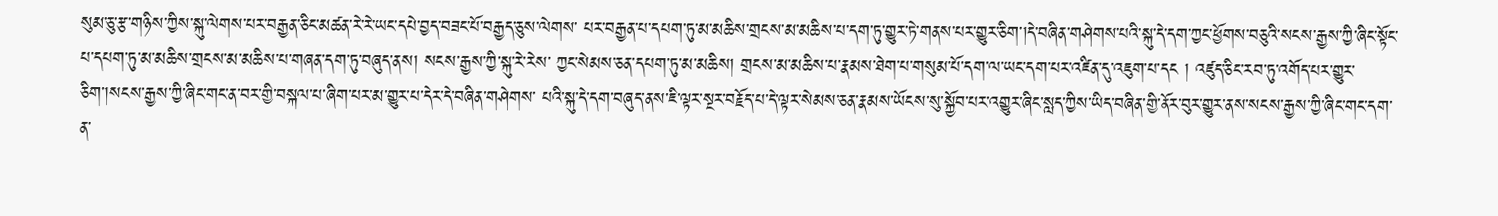སུམ་ཅུ་རྩ་གཉིས་ཀྱིས་སྐུ་ལེགས་པར་བརྒྱན་ཅིང་མཚན་རེ་རེ་ཡང་དཔེ་བྱད་བཟང་པོ་བརྒྱད་ཅུས་ལེགས་ པར་བརྒྱན་པ་དཔག་ཏུ་མ་མཆིས་གྲངས་མ་མཆིས་པ་དག་ཏུ་གྱུར་ཏེ་གནས་པར་གྱུར་ཅིག་།དེ་བཞིན་གཤེགས་པའི་སྐུ་དེ་དག་ཀྱང་ཕྱོགས་བཅུའི་སངས་རྒྱས་ཀྱི་ཞིང་སྟོང་པ་དཔག་ཏུ་མ་མཆིས་གྲངས་མ་མཆིས་པ་གཞན་དག་ཏུ་བཞུད་ནས། སངས་རྒྱས་ཀྱི་སྐུ་རེ་རེས་ ཀྱང་སེམས་ཅན་དཔག་ཏུ་མ་མཆིས། གྲངས་མ་མཆིས་པ་རྣམས་ཐེག་པ་གསུམ་པོ་དག་ལ་ཡང་དག་པར་འཛིན་དུ་འཇུག་པ་དང ། འཛུད་ཅིང་རབ་ཏུ་འགོད་པར་གྱུར་ཅིག་།སངས་རྒྱས་ཀྱི་ཞིང་གང་ན་བར་གྱི་བསྐལ་པ་ཞིག་པར་མ་གྱུར་པ་དེར་དེ་བཞིན་གཤེགས་ པའི་སྐུ་དེ་དག་བཞུད་ནས་ཇི་ལྟར་སྔར་བརྗོད་པ་དེ་ལྟར་སེམས་ཅན་རྣམས་ཡོངས་སུ་སྐྱོབ་པར་འགྱུར་ཞིང་སླད་ཀྱིས་ཡིད་བཞིན་གྱི་ནོར་བུར་གྱུར་ནས་སངས་རྒྱས་ཀྱི་ཞིང་གང་དག་ན་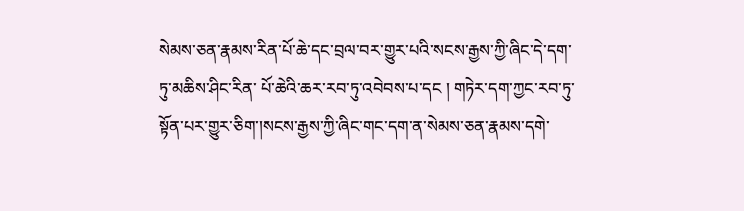སེམས་ཅན་རྣམས་རིན་པོ་ཆེ་དང་བྲལ་བར་གྱུར་པའི་སངས་རྒྱས་ཀྱི་ཞིང་དེ་དག་ཏུ་མཆིས་ཤིང་རིན་ པོ་ཆེའི་ཆར་རབ་ཏུ་འབེབས་པ་དང ། གཏེར་དག་ཀྱང་རབ་ཏུ་སྟོན་པར་གྱུར་ཅིག་།སངས་རྒྱས་ཀྱི་ཞིང་གང་དག་ན་སེམས་ཅན་རྣམས་དགེ་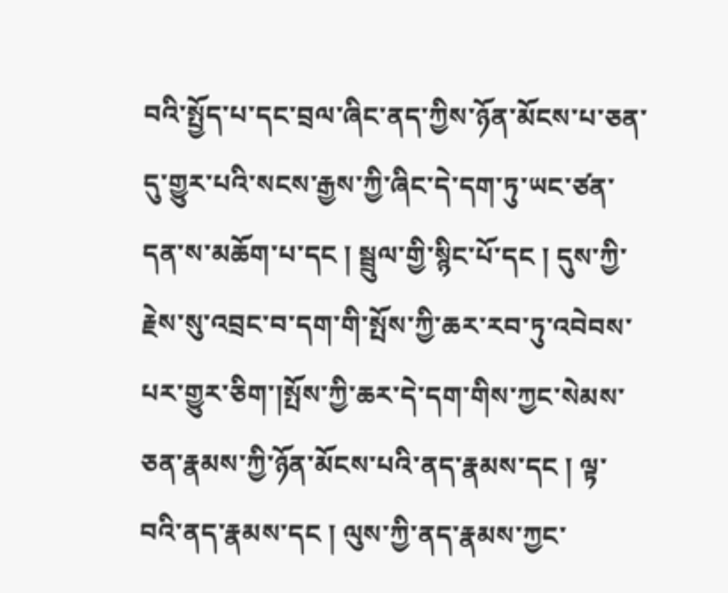བའི་སྤྱོད་པ་དང་བྲལ་ཞིང་ནད་ཀྱིས་ཉོན་མོངས་པ་ཅན་དུ་གྱུར་པའི་སངས་རྒྱས་ཀྱི་ཞིང་དེ་དག་ཏུ་ཡང་ཙན་དན་ས་མཆོག་པ་དང ། སྦྲུལ་གྱི་སྙིང་པོ་དང ། དུས་ཀྱི་རྗེས་སུ་འབྲང་བ་དག་གི་སྤོས་ཀྱི་ཆར་རབ་ཏུ་འབེབས་པར་གྱུར་ཅིག་།སྤོས་ཀྱི་ཆར་དེ་དག་གིས་ཀྱང་སེམས་ཅན་རྣམས་ཀྱི་ཉོན་མོངས་པའི་ནད་རྣམས་དང ། ལྟ་བའི་ནད་རྣམས་དང ། ལུས་ཀྱི་ནད་རྣམས་ཀྱང་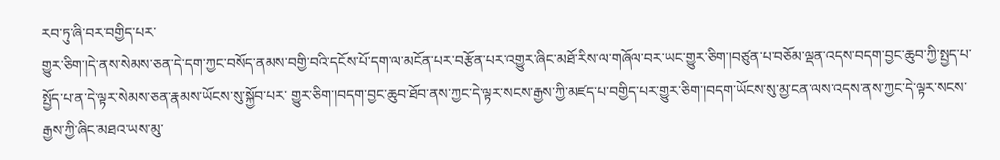རབ་ཏུ་ཞི་བར་བགྱིད་པར་
གྱུར་ཅིག་།དེ་ནས་སེམས་ཅན་དེ་དག་ཀྱང་བསོད་ནམས་བགྱི་བའི་དངོས་པོ་དག་ལ་མངོན་པར་བརྩོན་པར་འགྱུར་ཞིང་མཐོ་རིས་ལ་གཞོལ་བར་ཡང་གྱུར་ཅིག་།བཙུན་པ་བཅོམ་ལྡན་འདས་བདག་བྱང་ཆུབ་ཀྱི་སྤྱད་པ་སྤྱོད་པ་ན་དེ་ལྟར་སེམས་ཅན་རྣམས་ཡོངས་སུ་སྐྱོབ་པར་ གྱུར་ཅིག་།བདག་བྱང་ཆུབ་ཐོབ་ནས་ཀྱང་དེ་ལྟར་སངས་རྒྱས་ཀྱི་མཛད་པ་བགྱིད་པར་གྱུར་ཅིག་།བདག་ཡོངས་སུ་མྱ་ངན་ལས་འདས་ནས་ཀྱང་དེ་ལྟར་སངས་རྒྱས་ཀྱི་ཞིང་མཐའ་ཡས་མུ་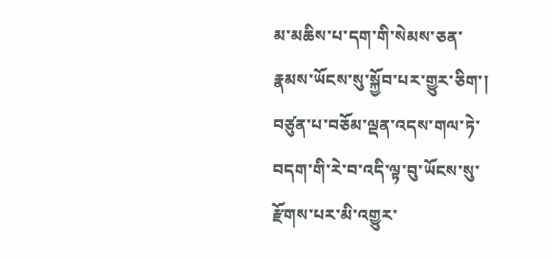མ་མཆིས་པ་དག་གི་སེམས་ཅན་རྣམས་ཡོངས་སུ་སྐྱོབ་པར་གྱུར་ཅིག་། བཙུན་པ་བཅོམ་ལྡན་འདས་གལ་ཏེ་བདག་གི་རེ་བ་འདི་ལྟ་བུ་ཡོངས་སུ་རྫོགས་པར་མི་འགྱུར་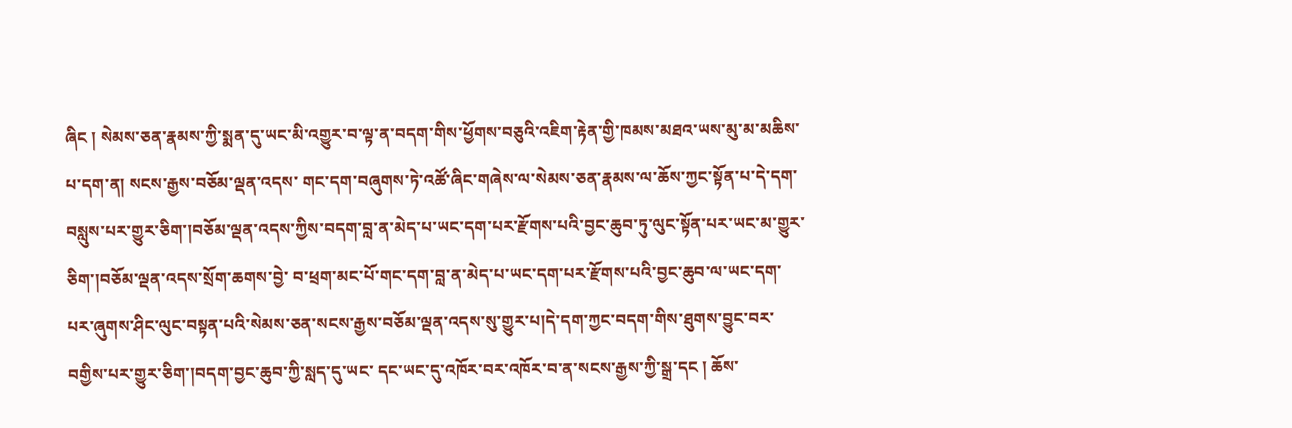ཞིང ། སེམས་ཅན་རྣམས་ཀྱི་སྨན་དུ་ཡང་མི་འགྱུར་བ་ལྟ་ན་བདག་གིས་ཕྱོགས་བཅུའི་འཇིག་རྟེན་གྱི་ཁམས་མཐའ་ཡས་མུ་མ་མཆིས་པ་དག་ན། སངས་རྒྱས་བཅོམ་ལྡན་འདས་ གང་དག་བཞུགས་ཏེ་འཚོ་ཞིང་གཞེས་ལ་སེམས་ཅན་རྣམས་ལ་ཆོས་ཀྱང་སྟོན་པ་དེ་དག་བསླུས་པར་གྱུར་ཅིག་།བཅོམ་ལྡན་འདས་ཀྱིས་བདག་བླ་ན་མེད་པ་ཡང་དག་པར་རྫོགས་པའི་བྱང་ཆུབ་ཏུ་ལུང་སྟོན་པར་ཡང་མ་གྱུར་ཅིག་།བཅོམ་ལྡན་འདས་སྲོག་ཆགས་བྱེ་ བ་ཕྲག་མང་པོ་གང་དག་བླ་ན་མེད་པ་ཡང་དག་པར་རྫོགས་པའི་བྱང་ཆུབ་ལ་ཡང་དག་པར་ཞུགས་ཤིང་ལུང་བསྟན་པའི་སེམས་ཅན་སངས་རྒྱས་བཅོམ་ལྡན་འདས་སུ་གྱུར་པ།དེ་དག་ཀྱང་བདག་གིས་ཐུགས་བྱུང་བར་བགྱིས་པར་གྱུར་ཅིག་།བདག་བྱང་ཆུབ་ཀྱི་སླད་དུ་ཡང་ དང་ཡང་དུ་འཁོར་བར་འཁོར་བ་ན་སངས་རྒྱས་ཀྱི་སྒྲ་དང ། ཆོས་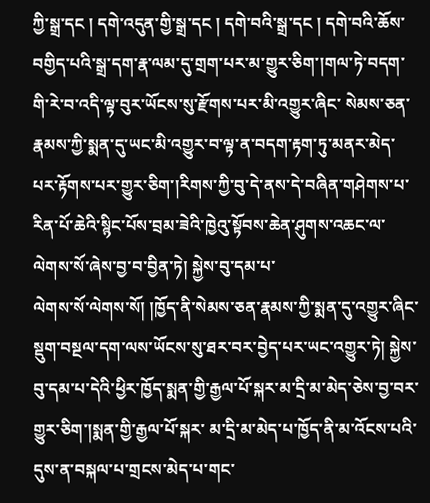ཀྱི་སྒྲ་དང ། དགེ་འདུན་གྱི་སྒྲ་དང ། དགེ་བའི་སྒྲ་དང ། དགེ་བའི་ཆོས་བགྱིད་པའི་སྒྲ་དག་རྣ་ལམ་དུ་གྲག་པར་མ་གྱུར་ཅིག་།གལ་ཏེ་བདག་གི་རེ་བ་འདི་ལྟ་བུར་ཡོངས་སུ་རྫོགས་པར་མི་འགྱུར་ཞིང་ སེམས་ཅན་རྣམས་ཀྱི་སྨན་དུ་ཡང་མི་འགྱུར་བ་ལྟ་ན་བདག་རྟག་ཏུ་མནར་མེད་པར་རྟོགས་པར་གྱུར་ཅིག་།རིགས་ཀྱི་བུ་དེ་ནས་དེ་བཞིན་གཤེགས་པ་རིན་པོ་ཆེའི་སྙིང་པོས་བྲམ་ཟེའི་ཁྱེའུ་སྟོབས་ཆེན་ཤུགས་འཆང་ལ་ལེགས་སོ་ཞེས་བྱ་བ་བྱིན་ཏེ། སྐྱེས་བུ་དམ་པ་
ལེགས་སོ་ལེགས་སོ། །ཁྱོད་ནི་སེམས་ཅན་རྣམས་ཀྱི་སྨན་དུ་འགྱུར་ཞིང་སྡུག་བསྔལ་དག་ལས་ཡོངས་སུ་ཐར་བར་བྱེད་པར་ཡང་འགྱུར་ཏེ། སྐྱེས་བུ་དམ་པ་དེའི་ཕྱིར་ཁྱོད་སྨན་གྱི་རྒྱལ་པོ་སྐར་མ་དྲི་མ་མེད་ཅེས་བྱ་བར་གྱུར་ཅིག་།སྨན་གྱི་རྒྱལ་པོ་སྐར་ མ་དྲི་མ་མེད་པ་ཁྱོད་ནི་མ་འོངས་པའི་དུས་ན་བསྐལ་པ་གྲངས་མེད་པ་གང་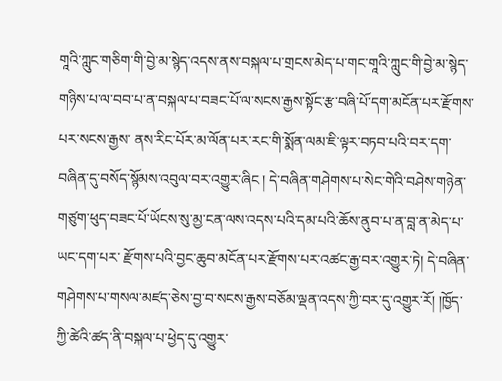གཱའི་ཀླུང་གཅིག་གི་བྱེ་མ་སྙེད་འདས་ནས་བསྐལ་པ་གྲངས་མེད་པ་གང་གཱའི་ཀླུང་གི་བྱེ་མ་སྙེད་གཉིས་པ་ལ་བབ་པ་ན་བསྐལ་པ་བཟང་པོ་ལ་སངས་རྒྱས་སྟོང་རྩ་བཞི་པོ་དག་མངོན་པར་རྫོགས་པར་སངས་རྒྱས་ ནས་རིང་པོར་མ་ལོན་པར་རང་གི་སྨོན་ལམ་ཇི་ལྟར་བཏབ་པའི་བར་དག་བཞིན་དུ་བསོད་སྙོམས་འབུལ་བར་འགྱུར་ཞིང ། དེ་བཞིན་གཤེགས་པ་སེང་གེའི་བཤེས་གཉེན་གཙུག་ཕུད་བཟང་པོ་ཡོངས་སུ་མྱ་ངན་ལས་འདས་པའི་དམ་པའི་ཆོས་ནུབ་པ་ན་བླ་ན་མེད་པ་ཡང་དག་པར་ རྫོགས་པའི་བྱང་ཆུབ་མངོན་པར་རྫོགས་པར་འཚང་རྒྱ་བར་འགྱུར་ཏེ། དེ་བཞིན་གཤེགས་པ་གསལ་མཛད་ཅེས་བྱ་བ་སངས་རྒྱས་བཅོམ་ལྡན་འདས་ཀྱི་བར་དུ་འགྱུར་རོ། །ཁྱོད་ཀྱི་ཚེའི་ཚད་ནི་བསྐལ་པ་ཕྱེད་དུ་འགྱུར་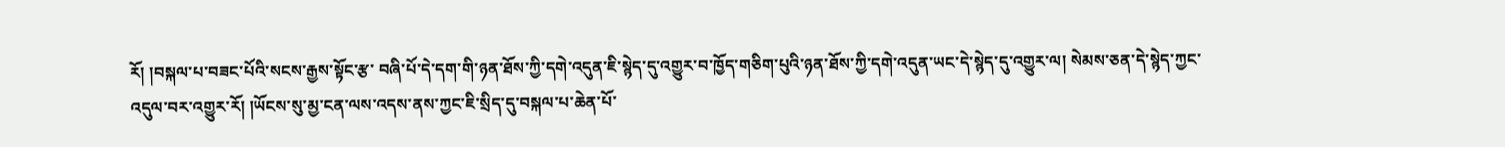རོ། །བསྐལ་པ་བཟང་པོའི་སངས་རྒྱས་སྟོང་རྩ་ བཞི་པོ་དེ་དག་གི་ཉན་ཐོས་ཀྱི་དགེ་འདུན་ཇི་སྙེད་དུ་འགྱུར་བ་ཁྱོད་གཅིག་པུའི་ཉན་ཐོས་ཀྱི་དགེ་འདུན་ཡང་དེ་སྙེད་དུ་འགྱུར་ལ། སེམས་ཅན་དེ་སྙེད་ཀྱང་འདུལ་བར་འགྱུར་རོ། །ཡོངས་སུ་མྱ་ངན་ལས་འདས་ནས་ཀྱང་ཇི་སྲིད་དུ་བསྐལ་པ་ཆེན་པོ་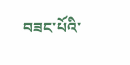བཟང་པོའི་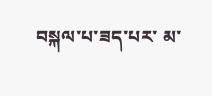བསྐལ་པ་ཟད་པར་ མ་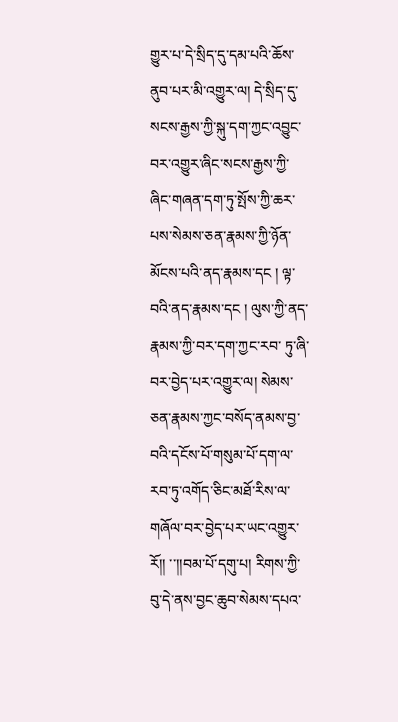གྱུར་པ་དེ་སྲིད་དུ་དམ་པའི་ཆོས་ནུབ་པར་མི་འགྱུར་ལ། དེ་སྲིད་དུ་སངས་རྒྱས་ཀྱི་སྐུ་དག་ཀྱང་འབྱུང་བར་འགྱུར་ཞིང་སངས་རྒྱས་ཀྱི་ཞིང་གཞན་དག་ཏུ་སྤོས་ཀྱི་ཆར་པས་སེམས་ཅན་རྣམས་ཀྱི་ཉོན་མོངས་པའི་ནད་རྣམས་དང ། ལྟ་བའི་ནད་རྣམས་དང ། ལུས་ཀྱི་ནད་རྣམས་ཀྱི་བར་དག་ཀྱང་རབ་ ཏུ་ཞི་བར་བྱེད་པར་འགྱུར་ལ། སེམས་ཅན་རྣམས་ཀྱང་བསོད་ནམས་བྱ་བའི་དངོས་པོ་གསུམ་པོ་དག་ལ་རབ་ཏུ་འགོད་ཅིང་མཐོ་རིས་ལ་གཞོལ་བར་བྱེད་པར་ཡང་འགྱུར་རོ།། ་་།།བམ་པོ་དགུ་པ། རིགས་ཀྱི་བུ་དེ་ནས་བྱང་ཆུབ་སེམས་དཔའ་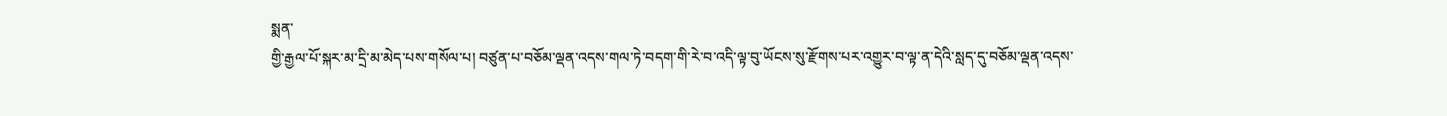སྨན་
གྱི་རྒྱལ་པོ་སྐར་མ་དྲི་མ་མེད་པས་གསོལ་པ། བཙུན་པ་བཅོམ་ལྡན་འདས་གལ་ཏེ་བདག་གི་རེ་བ་འདི་ལྟ་བུ་ཡོངས་སུ་རྫོགས་པར་འགྱུར་བ་ལྟ་ན་དེའི་སླད་དུ་བཅོམ་ལྡན་འདས་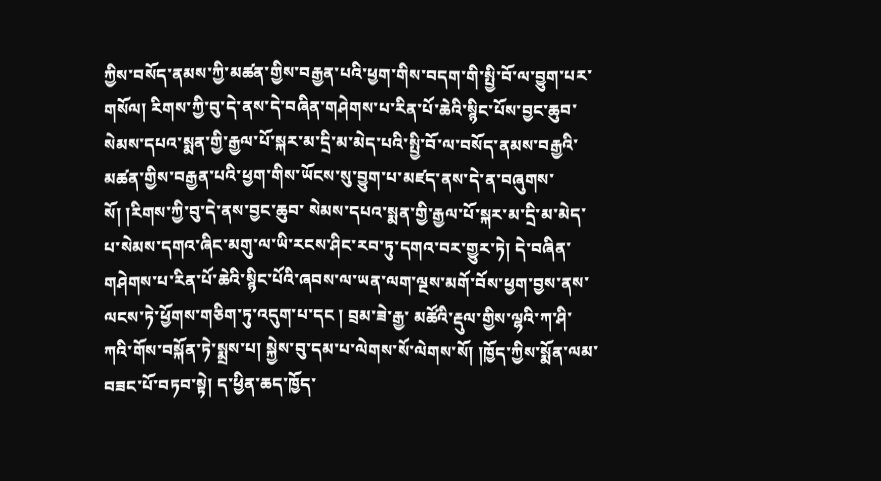ཀྱིས་བསོད་ནམས་ཀྱི་མཚན་གྱིས་བརྒྱན་པའི་ཕྱག་གིས་བདག་གི་སྤྱི་བོ་ལ་བྱུག་པར་གསོལ། རིགས་ཀྱི་བུ་དེ་ནས་དེ་བཞིན་གཤེགས་པ་རིན་པོ་ཆེའི་སྙིང་པོས་བྱང་ཆུབ་སེམས་དཔའ་སྨན་གྱི་རྒྱལ་པོ་སྐར་མ་དྲི་མ་མེད་པའི་སྤྱི་བོ་ལ་བསོད་ནམས་བརྒྱའི་མཚན་གྱིས་བརྒྱན་པའི་ཕྱག་གིས་ཡོངས་སུ་བྱུག་པ་མཛད་ནས་དེ་ན་བཞུགས་སོ། །རིགས་ཀྱི་བུ་དེ་ནས་བྱང་ཆུབ་ སེམས་དཔའ་སྨན་གྱི་རྒྱལ་པོ་སྐར་མ་དྲི་མ་མེད་པ་སེམས་དགའ་ཞིང་མགུ་ལ་ཡི་རངས་ཤིང་རབ་ཏུ་དགའ་བར་གྱུར་ཏེ། དེ་བཞིན་གཤེགས་པ་རིན་པོ་ཆེའི་སྙིང་པོའི་ཞབས་ལ་ཡན་ལག་ལྔས་མགོ་བོས་ཕྱག་བྱས་ནས་ལངས་ཏེ་ཕྱོགས་གཅིག་ཏུ་འདུག་པ་དང ། བྲམ་ཟེ་རྒྱ་ མཚོའི་རྡུལ་གྱིས་ལྷའི་ཀ་ཤི་ཀའི་གོས་བསྐོན་ཏེ་སྨྲས་པ། སྐྱེས་བུ་དམ་པ་ལེགས་སོ་ལེགས་སོ། །ཁྱོད་ཀྱིས་སྨོན་ལམ་བཟང་པོ་བཏབ་སྟེ། ད་ཕྱིན་ཆད་ཁྱོད་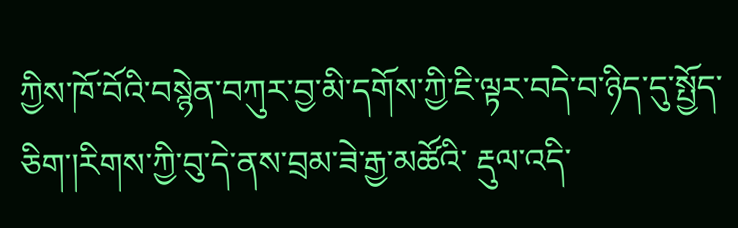ཀྱིས་ཁོ་བོའི་བསྙེན་བཀུར་བྱ་མི་དགོས་ཀྱི་ཇི་ལྟར་བདེ་བ་ཉིད་དུ་སྤྱོད་ཅིག་།རིགས་ཀྱི་བུ་དེ་ནས་བྲམ་ཟེ་རྒྱ་མཚོའི་ རྡུལ་འདི་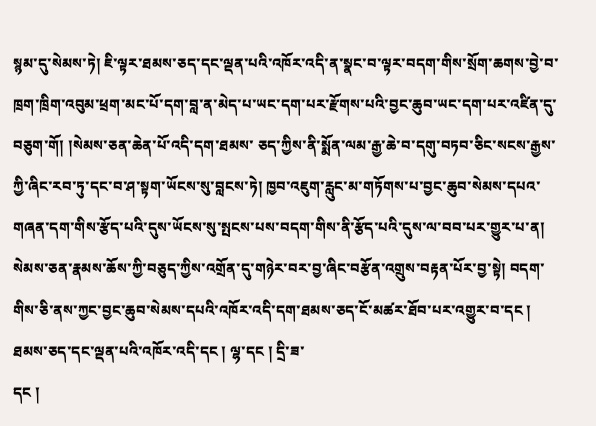སྙམ་དུ་སེམས་ཏེ། ཇི་ལྟར་ཐམས་ཅད་དང་ལྡན་པའི་འཁོར་འདི་ན་སྣང་བ་ལྟར་བདག་གིས་སྲོག་ཆགས་བྱེ་བ་ཁྲག་ཁྲིག་འབུམ་ཕྲག་མང་པོ་དག་བླ་ན་མེད་པ་ཡང་དག་པར་རྫོགས་པའི་བྱང་ཆུབ་ཡང་དག་པར་འཛིན་དུ་བཅུག་གོ། །སེམས་ཅན་ཆེན་པོ་འདི་དག་ཐམས་ ཅད་ཀྱིས་ནི་སྨོན་ལམ་རྒྱ་ཆེ་བ་དགུ་བཏབ་ཅིང་སངས་རྒྱས་ཀྱི་ཞིང་རབ་ཏུ་དང་བ་ཤ་སྟག་ཡོངས་སུ་བླངས་ཏེ། ཁྱབ་འཇུག་རླུང་མ་གཏོགས་པ་བྱང་ཆུབ་སེམས་དཔའ་གཞན་དག་གིས་རྩོད་པའི་དུས་ཡོངས་སུ་སྤངས་པས་བདག་གིས་ནི་རྩོད་པའི་དུས་ལ་བབ་པར་གྱུར་པ་ན། སེམས་ཅན་རྣམས་ཆོས་ཀྱི་བཅུད་ཀྱིས་འགྲོན་དུ་གཉེར་བར་བྱ་ཞིང་བརྩོན་འགྲུས་བརྟན་པོར་བྱ་སྟེ། བདག་གིས་ཅི་ནས་ཀྱང་བྱང་ཆུབ་སེམས་དཔའི་འཁོར་འདི་དག་ཐམས་ཅད་ངོ་མཚར་ཐོབ་པར་འགྱུར་བ་དང ། ཐམས་ཅད་དང་ལྡན་པའི་འཁོར་འདི་དང ། ལྷ་དང ། དྲི་ཟ་
དང །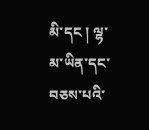མི་དང ། ལྷ་མ་ཡིན་དང་བཅས་པའི་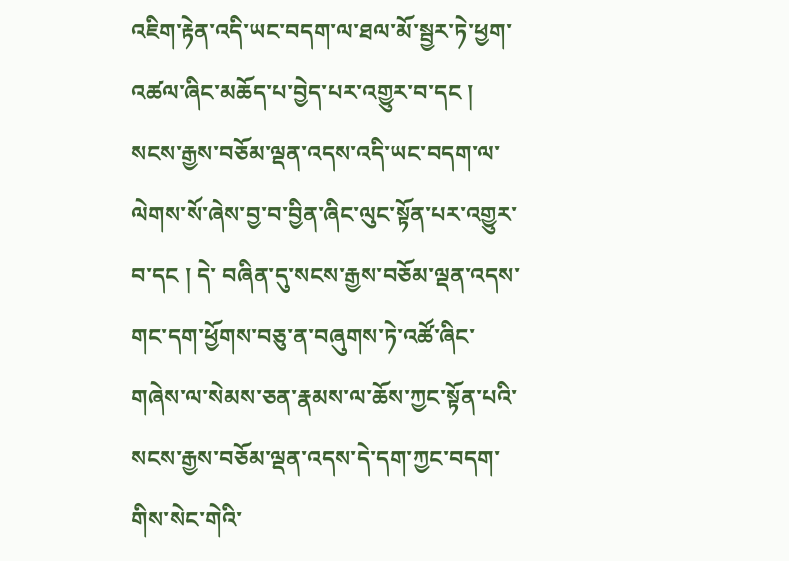འཇིག་རྟེན་འདི་ཡང་བདག་ལ་ཐལ་མོ་སྦྱར་ཏེ་ཕྱག་འཚལ་ཞིང་མཆོད་པ་བྱེད་པར་འགྱུར་བ་དང ། སངས་རྒྱས་བཅོམ་ལྡན་འདས་འདི་ཡང་བདག་ལ་ལེགས་སོ་ཞེས་བྱ་བ་བྱིན་ཞིང་ལུང་སྟོན་པར་འགྱུར་བ་དང ། དེ་ བཞིན་དུ་སངས་རྒྱས་བཅོམ་ལྡན་འདས་གང་དག་ཕྱོགས་བཅུ་ན་བཞུགས་ཏེ་འཚོ་ཞིང་གཞེས་ལ་སེམས་ཅན་རྣམས་ལ་ཆོས་ཀྱང་སྟོན་པའི་སངས་རྒྱས་བཅོམ་ལྡན་འདས་དེ་དག་ཀྱང་བདག་གིས་སེང་གེའི་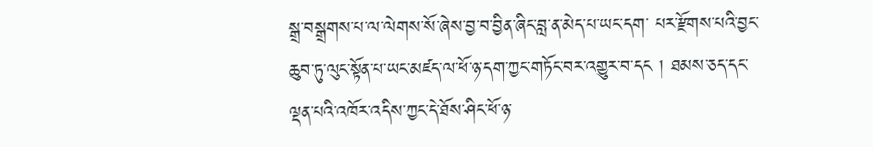སྒྲ་བསྒྲགས་པ་ལ་ལེགས་སོ་ཞེས་བྱ་བ་བྱིན་ཞིང་བླ་ན་མེད་པ་ཡང་དག་ པར་རྫོགས་པའི་བྱང་ཆུབ་ཏུ་ལུང་སྟོན་པ་ཡང་མཛད་ལ་ཕོ་ཉ་དག་ཀྱང་གཏོང་བར་འགྱུར་བ་དང ། ཐམས་ཅད་དང་ལྡན་པའི་འཁོར་འདིས་ཀྱང་དེ་ཐོས་ཤིང་ཕོ་ཉ་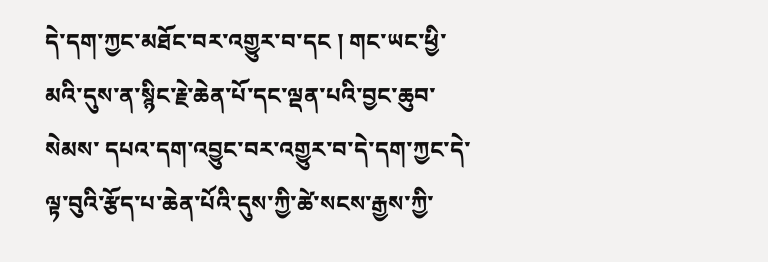དེ་དག་ཀྱང་མཐོང་བར་འགྱུར་བ་དང ། གང་ཡང་ཕྱི་མའི་དུས་ན་སྙིང་རྗེ་ཆེན་པོ་དང་ལྡན་པའི་བྱང་ཆུབ་སེམས་ དཔའ་དག་འབྱུང་བར་འགྱུར་བ་དེ་དག་ཀྱང་དེ་ལྟ་བུའི་རྩོད་པ་ཆེན་པོའི་དུས་ཀྱི་ཚེ་སངས་རྒྱས་ཀྱི་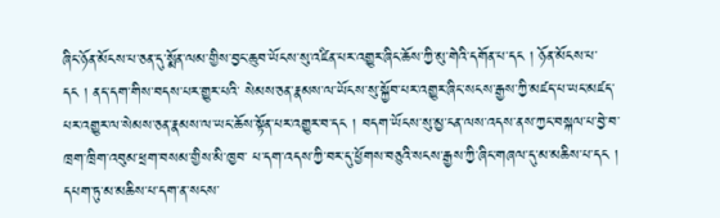ཞིང་ཉོན་མོངས་པ་ཅན་དུ་སྨོན་ལམ་གྱིས་བྱང་ཆུབ་ཡོངས་སུ་འཛིན་པར་འགྱུར་ཞིང་ཆོས་ཀྱི་མུ་གེའི་དགོན་པ་དང ། ཉོན་མོངས་པ་དང ། ནད་དག་གིས་བདས་པར་གྱུར་པའི་ སེམས་ཅན་རྣམས་ལ་ཡོངས་སུ་སྐྱོབ་པར་འགྱུར་ཞིང་སངས་རྒྱས་ཀྱི་མཛད་པ་ཡང་མཛད་པར་འགྱུར་ལ་སེམས་ཅན་རྣམས་ལ་ཡང་ཆོས་སྟོན་པར་འགྱུར་བ་དང ། བདག་ཡོངས་སུ་མྱ་ངན་ལས་འདས་ནས་ཀྱང་བསྐལ་པ་བྱེ་བ་ཁྲག་ཁྲིག་འབུམ་ཕྲག་བསམ་གྱིས་མི་ཁྱབ་ པ་དག་འདས་ཀྱི་བར་དུ་ཕྱོགས་བཅུའི་སངས་རྒྱས་ཀྱི་ཞིང་གཞལ་དུ་མ་མཆིས་པ་དང ། དཔག་ཏུ་མ་མཆིས་པ་དག་ན་སངས་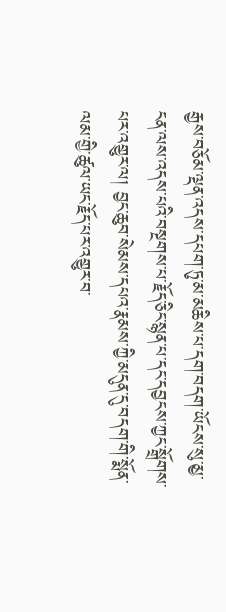རྒྱས་བཅོམ་ལྡན་འདས་དཔག་ཏུ་མ་མཆིས་པ་དག་བདག་ཡོངས་སུ་མྱ་ངན་ལས་འདས་པའི་བསྔགས་པ་རྗོད་ཅིང་སྙན་པ་དང་དབྱངས་ཀྱང་སྒྲོགས་ པར་འགྱུར་ལ། བྱང་ཆུབ་སེམས་དཔའ་རྣམས་ཀྱི་མདུན་དུ་བདག་གི་སྨོན་ལམ་གྱི་ཚུལ་ཡང་རྗོད་པར་འགྱུར་བ་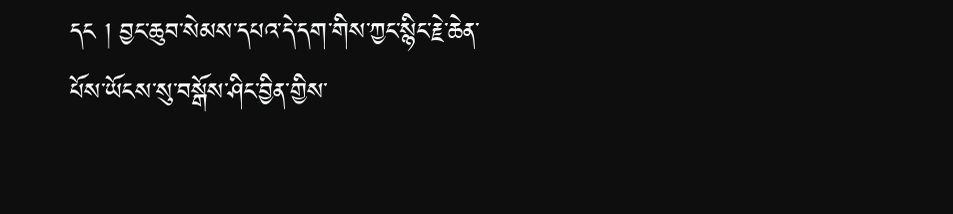དང ། བྱང་ཆུབ་སེམས་དཔའ་དེ་དག་གིས་ཀྱང་སྙིང་རྗེ་ཆེན་པོས་ཡོངས་སུ་བསྒོས་ཤིང་བྱིན་གྱིས་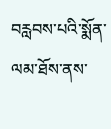བརླབས་པའི་སྨོན་ལམ་ཐོས་ནས་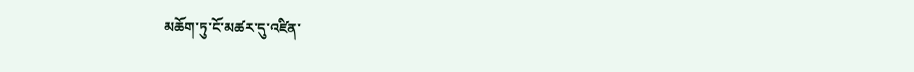མཆོག་ཏུ་ངོ་མཚར་དུ་འཛིན་